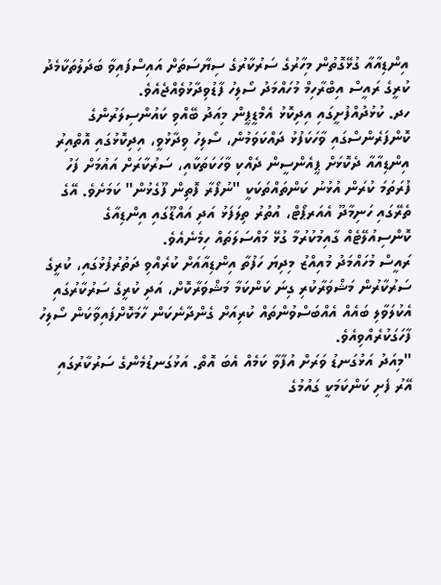އިންޑިއާއާ ގުޅޭގޮތުން މިހާރުގެ ސަރުކާރުގެ ސިޔާސަތަށް އައިސްފައިވާ ބަދަލުތަކާމެދު ކުރީގެ ރައީސް އިބްރާހިމް މުހައްމަދު ސޯލިހު ފާޑުވިދާޅުވެއްޖެއެވެ.
ހދ. ކުޅުދުއްފުށީގައި އިދިކޮޅު އެމްޑީޕީން މިއަދު ބޭއްވި ކައުންސިލަރުންގެ ކޮންފަރެންސްގައި ވާހަކަފުޅު ދައްކަވަމުން، ސޯލިހު ވިދާޅުވީ، އިދިކޮޅުގައި އޮތްއިރު އިންޑިއާއާ ދެކޮޅަށް ޕީއެންސީން ދެއްކި ވާހަކަތަކާއި، ސަރުކާރަށް އައުމަށް ފަހު ފުރަތަމަ ކުރަން އުޅުނު ކަންތައްތަކަކީ "ނުފޯރާ ފޮތިން ފޫގެޅުން" ކަމަށެވެ. އޭގެ ތެރޭގައި ހަނިމާދޫ އެއަރޕޯޓް، އުތުރު ތިލަފަޅު އަދި އައްޑޫގައި އިންޑިއާގެ ކޮންސިއުލޭޓެއް ގާއިމުކުރުމާ ގުޅޭ މައްސަލަތައް ހިމެނެއެވެ.
ރައީސް މުހައްމަދު މުއިއްޒު މިދިޔަ ހަފުތާ އިންޑިއާއަށް ކުރެއްވި ދަތުރުފުޅުގައި، ކުރީގެ ސަރުކާރުން މަޝްވަރާކުރި ގިނަ ކަންކަމާ މަޝްވަރާކޮށް، އަދި ކުރީގެ ސަރުކާރުގައި އެކުލަވާލި ބައެއް އެއްބަސްވުންތައް ކުރިއަށް ގެންދާނެކަން ހާމަކޮށްފައިވާކަން ސޯލިހު ފާހަގަކުރެއްވިއެވެ.
"މިއަދު އަޅުގަނޑު ވަރަށް އުފާވާ ކަމެއް އެބަ އޮތް. އަޅުގަނޑުމެންގެ ސަރުކާރުގައި އޭރު ފެށި ކަންކަމަކީ ގައުމުގެ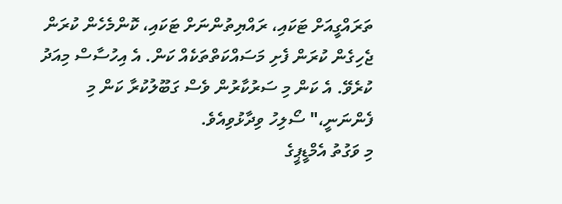ތަރައްގީއަށް ޓަކައި، ރައްޔިތުންނަށް ޓަކައި، ކޮންމެހެން ކުރަން ޖެހިގެން ކުރަން ފެށި މަސައްކަތްތަކެއް ކަން. އެ އިހުސާސް މިއަދު ކުރެވޭ. އެ ކަން މި ސަރުކާރުން ވެސް ގަބޫލުކުރާ ކަން މި ފެންނަނީ،" ސޯލިހު ވިދާޅުވިއެވެ.
މި ވަގުތު އެމްޑީޕީގެ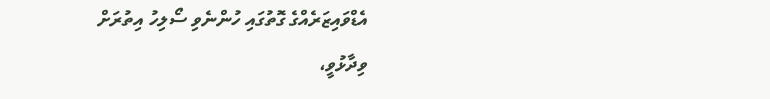އެޑްވައިޒަރެއްގެ ގޮތުގައި ހުންނެވި ސޯލިހު އިތުރަށް ވިދާޅުވީ،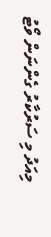މިއަދު މި ސަރުކާރު ގެންނަން ވޯޓު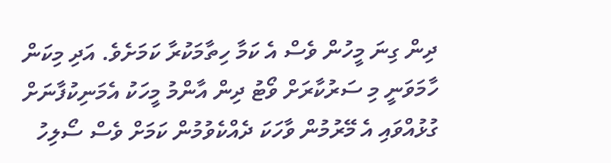ދިން ގިނަ މީހުން ވެސް އެ ކަމާ ހިތާމަކުރާ ކަމަށެވެ. އަދި މިކަން ހާމަވަނީ މި ސަރުކާރަށް ވޯޓު ދިން އާންމު މީހަކު އެމަނިކުފާނަށް ގުޅުއްވައި އެ މޭރުމުން ވާހަކަ ދެއްކެވުމުން ކަމަށް ވެސް ސޯލިހު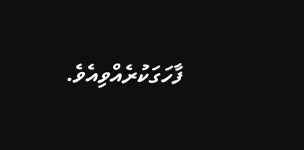ފާހަގަކުރެއްވިއެވެ.